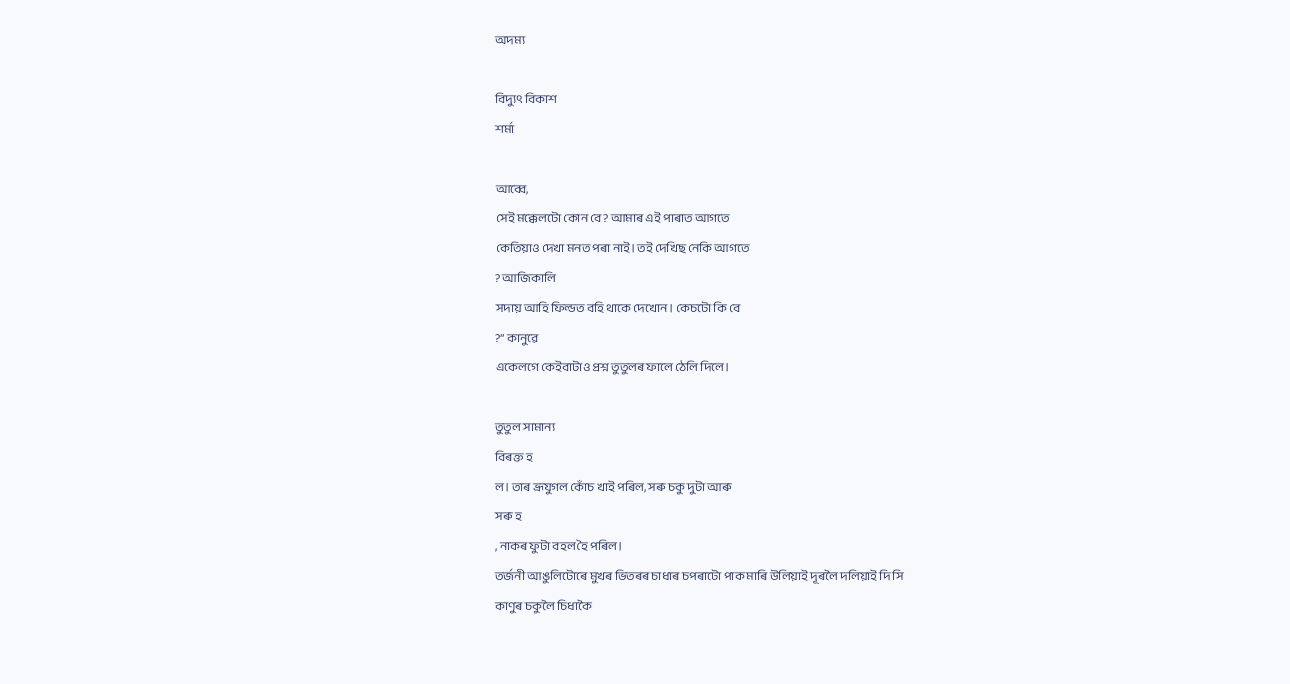অদম্য

বিদ্যুৎ বিকাশ
শৰ্মা

আব্বে,
সেই মক্কেলটো কোন বে? আমাৰ এই পাৰাত আগতে
কেতিয়াও দেখা মনত পৰা নাই। তই দেখিছ নেকি আগতে
? আজিকালি
সদায় আহি ফিল্ডত বহি থাকে দেখোন। কেচটো কি বে
?” কানুৱে
একেলগে কেইবাটাও প্ৰশ্ন তুতুলৰ ফালে ঠেলি দিলে।

তুতুল সামান্য
বিৰক্ত হ
ল। তাৰ ভ্ৰূযুগল কোঁচ খাই পৰিল, সৰু চকু দুটা আৰু
সৰু হ
, নাকৰ ফুটা বহল হৈ পৰিল।
তৰ্জনী আঙুলিটোৰে মুখৰ ভিতৰৰ চাধাৰ চপৰাটো পাক মাৰি উলিয়াই দূৰলৈ দলিয়াই দি সি
কাণুৰ চকুলৈ চিধাকৈ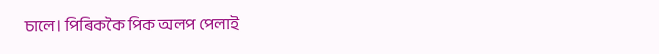চালে। পিৰিককৈ পিক অলপ পেলাই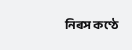নিৰস কণ্ঠে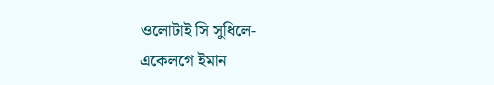ওলোটাই সি সুধিলে-
একেলগে ইমান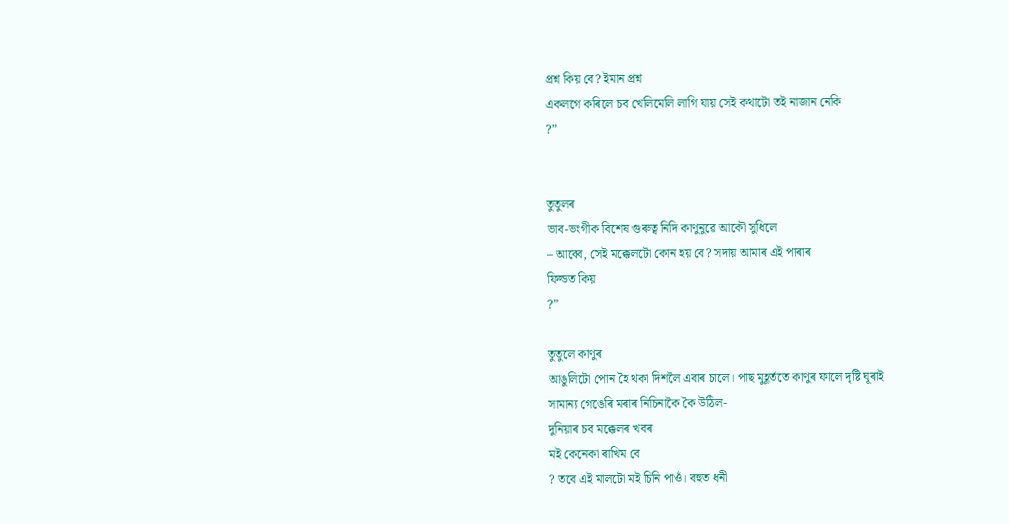প্রশ্ন কিয় বে? ইমান প্ৰশ্ন
একলগে কৰিলে চব খেলিমেলি লাগি যায় সেই কথাটো তই নাজান নেকি
?”


তুতুলৰ
ভাব-ভংগীক বিশেষ গুৰুত্ব নিদি কাণুনুৱে আকৌ সুধিলে
– আব্বে, সেই মক্কেলটো কোন হয় বে? সদায় আমাৰ এই পাৰাৰ
ফিল্ডত কিয়
?”

তুতুলে কাণুৰ
আঙুলিটো পোন হৈ থকা দিশলৈ এবাৰ চালে। পাছ মুহূৰ্ততে কাণুৰ ফালে দৃষ্টি ঘূৰাই
সামান্য গেঙেৰি মৰাৰ নিচিনাকৈ কৈ উঠিল-
দুনিয়াৰ চব মক্কেলৰ খবৰ
মই কেনেকা ৰাখিম বে
? তবে এই মালটো মই চিনি পাওঁ। বহুত ধনী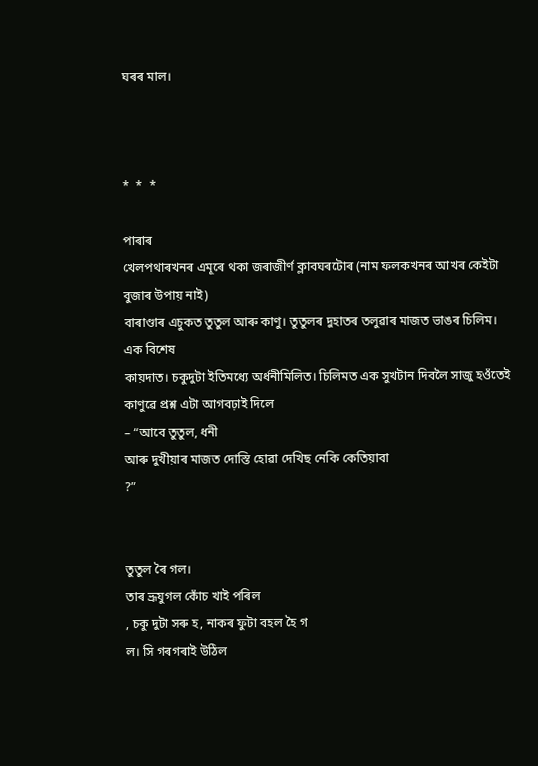ঘৰৰ মাল।



*  *  *

পাৰাৰ
খেলপথাৰখনৰ এমূৰে থকা জৰাজীৰ্ণ ক্লাবঘৰটোৰ (নাম ফলকখনৰ আখৰ কেইটা বুজাৰ উপায় নাই)
বাৰাণ্ডাৰ এচুকত তুতুল আৰু কাণু। তুতুলৰ দুহাতৰ তলুৱাৰ মাজত ভাঙৰ চিলিম। এক বিশেষ
কায়দাত। চকুদুটা ইতিমধ্যে অৰ্ধনীমিলিত। চিলিমত এক সুখটান দিবলৈ সাজু হওঁতেই
কাণুৱে প্ৰশ্ন এটা আগবঢ়াই দিলে
– “আবে তুতুল, ধনী
আৰু দুখীয়াৰ মাজত দোস্তি হোৱা দেখিছ নেকি কেতিয়াবা
?”


তুতুল ৰৈ গল।
তাৰ ভ্ৰূযুগল কোঁচ খাই পৰিল
, চকু দুটা সৰু হ, নাকৰ ফুটা বহল হৈ গ
ল। সি গৰগৰাই উঠিল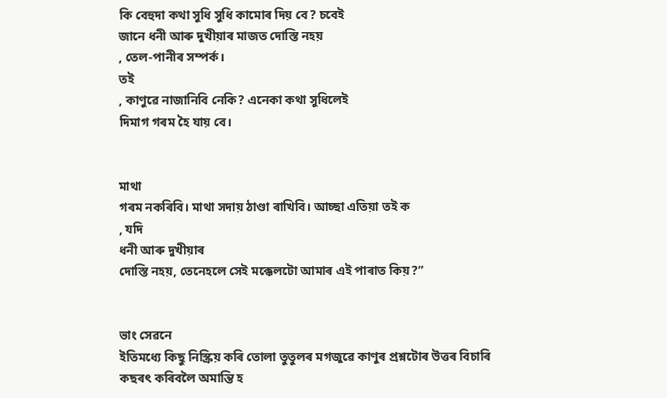কি বেহুদা কথা সুধি সুধি কামোৰ দিয় বে? চবেই
জানে ধনী আৰু দুখীয়াৰ মাজত দোস্তি নহয়
, তেল-পানীৰ সম্পৰ্ক।
তই
, কাণুৱে নাজানিবি নেকি? এনেকা কথা সুধিলেই
দিমাগ গৰম হৈ যায় বে।


মাথা
গৰম নকৰিবি। মাথা সদায় ঠাণ্ডা ৰাখিবি। আচ্ছা এতিয়া তই ক
, যদি
ধনী আৰু দুখীয়াৰ
দোস্তি নহয়, তেনেহলে সেই মক্কেলটো আমাৰ এই পাৰাত কিয়?”


ভাং সেৱনে
ইতিমধ্যে কিছু নিস্ক্ৰিয় কৰি তোলা তুতুলৰ মগজুৱে কাণুৰ প্ৰশ্নটোৰ উত্তৰ বিচাৰি
কছৰৎ কৰিবলৈ অমান্তি হ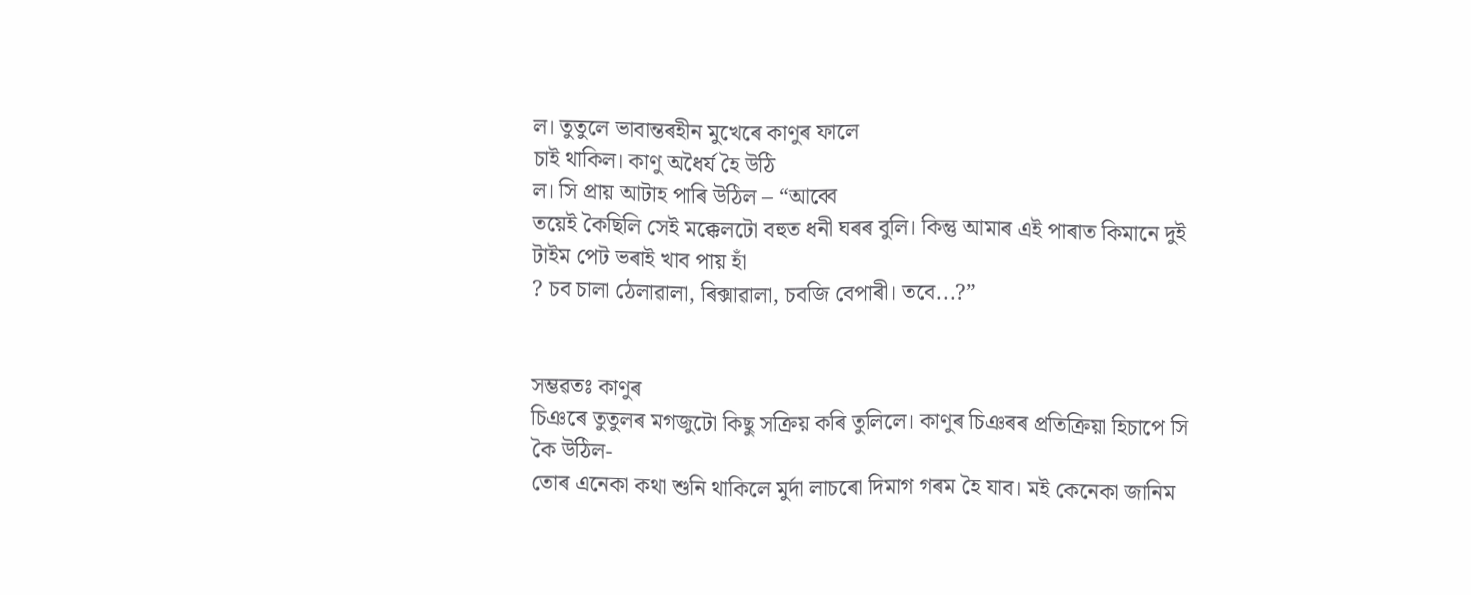ল। তুতুলে ভাবান্তৰহীন মুখেৰে কাণুৰ ফালে
চাই থাকিল। কাণু অধৈৰ্য হৈ উঠি
ল। সি প্ৰায় আটাহ পাৰি উঠিল – “আব্বে
তয়েই কৈছিলি সেই মক্কেলটো বহুত ধনী ঘৰৰ বুলি। কিন্তু আমাৰ এই পাৰাত কিমানে দুই
টাইম পেট ভৰাই খাব পায় হাঁ
? চব চালা ঠেলাৱালা, ৰিক্সাৱালা, চবজি বেপাৰী। তবে...?”


সম্ভৱতঃ কাণুৰ
চিঞৰে তুতুলৰ মগজুটো কিছু সক্ৰিয় কৰি তুলিলে। কাণুৰ চিঞৰৰ প্রতিক্রিয়া হিচাপে সি
কৈ উঠিল-
তোৰ এনেকা কথা শুনি থাকিলে মুৰ্দা লাচৰো দিমাগ গৰম হৈ যাব। মই কেনেকা জানিম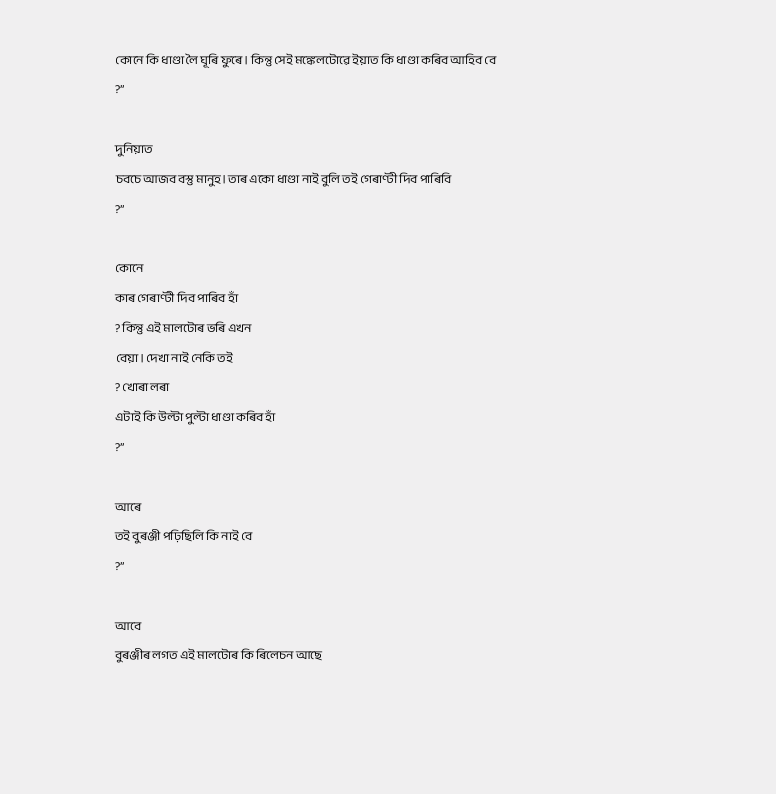কোনে কি ধাণ্ডা লৈ ঘূৰি ফুৰে। কিন্তু সেই মঙ্কেলটোৱে ইয়াত কি ধাণ্ডা কৰিব আহিব বে
?”

দুনিয়াত
চবচে আজব বস্তু মানুহ। তাৰ একো ধাণ্ডা নাই বুলি তই গেৰাণ্টী দিব পাৰিবি
?”

কোনে
কাৰ গেৰাণ্টী দিব পাৰিব হাঁ
? কিন্তু এই মালটোৰ ভৰি এখন
বেয়া। দেখা নাই নেকি তই
? খোৰা লৰা
এটাই কি উল্টা পুল্টা ধাণ্ডা কৰিব হাঁ
?”

আৰে
তই বুৰঞ্জী পঢ়িছিলি কি নাই বে
?”

আবে
বুৰঞ্জীৰ লগত এই মালটোৰ কি ৰিলেচন আছে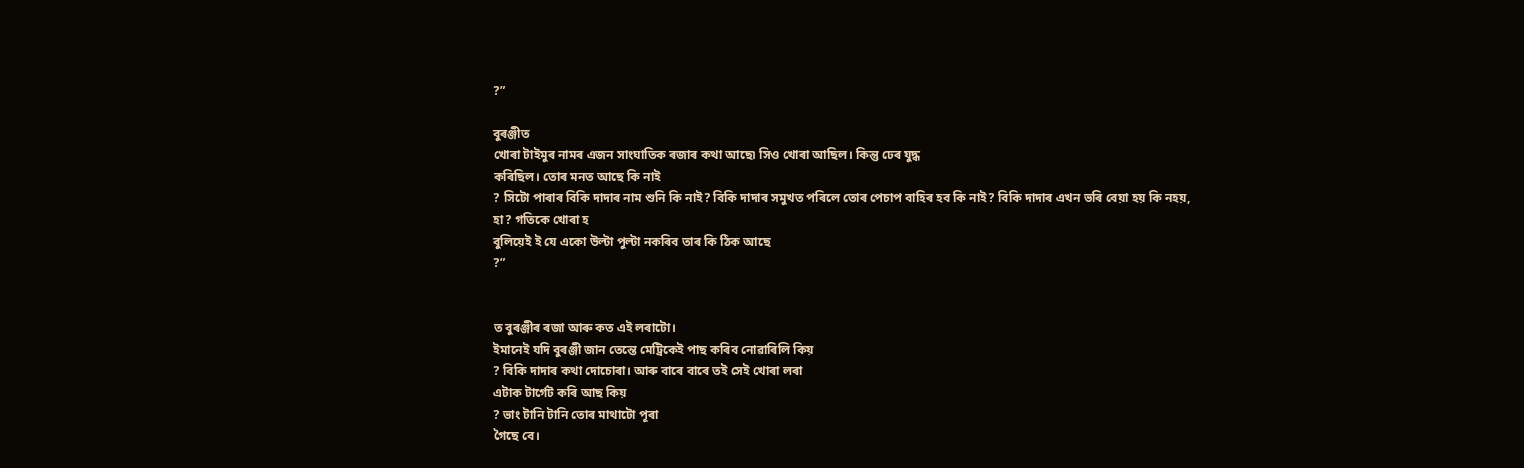?”

বুৰঞ্জীত
খোৰা টাইমুৰ নামৰ এজন সাংঘাতিক ৰজাৰ কথা আছে৷ সিও খোৰা আছিল। কিন্তু ঢেৰ যুদ্ধ
কৰিছিল। তোৰ মনত আছে কি নাই
? সিটো পাৰাৰ বিকি দাদাৰ নাম শুনি কি নাই? বিকি দাদাৰ সমুখত পৰিলে তোৰ পেচাপ বাহিৰ হব কি নাই? বিকি দাদাৰ এখন ভৰি বেয়া হয় কি নহয়,
হা? গতিকে খোৰা হ
বুলিয়েই ই যে একো উল্টা পুল্টা নকৰিব তাৰ কি ঠিক আছে
?”


ত বুৰঞ্জীৰ ৰজা আৰু কত এই লৰাটো।
ইমানেই যদি বুৰঞ্জী জান তেন্তে মেট্ৰিকেই পাছ কৰিব নোৱাৰিলি কিয়
? বিকি দাদাৰ কথা দোচোৰা। আৰু বাৰে বাৰে তই সেই খোৰা লৰা
এটাক টাৰ্গেট কৰি আছ কিয়
? ভাং টানি টানি তোৰ মাথাটো পূৰা
গৈছে বে।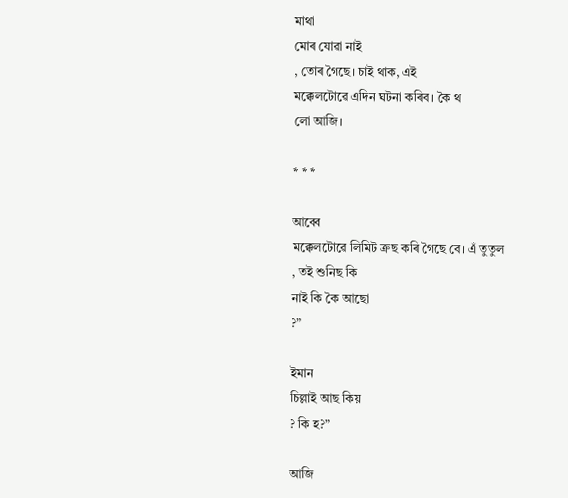মাথা
মোৰ যোৱা নাই
, তোৰ গৈছে। চাই থাক, এই
মক্কেলটোৱে এদিন ঘটনা কৰিব। কৈ থ
লো আজি।

* * *

আব্বে
মক্কেলটোৱে লিমিট ক্ৰছ কৰি গৈছে বে। এঁ তুতুল
, তই শুনিছ কি
নাই কি কৈ আছো
?”

ইমান
চিল্লাই আছ কিয়
? কি হ?”

আজি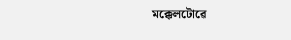মক্কেলটোৱে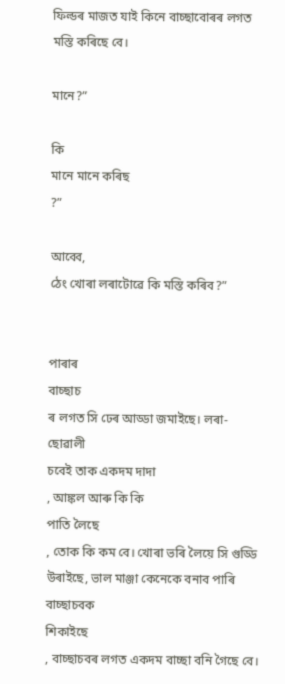ফিল্ডৰ মাজত যাই কিনে বাচ্ছাবোৰৰ লগত মস্তি কৰিছে বে।

মানে?”

কি
মানে মানে কৰিছ
?”

আব্বে,
ঠেং খোৰা লৰাটোৱে কি মস্তি কৰিব?”


পাৰাৰ
বাচ্ছাচ
ৰ লগত সি ঢেৰ আড্ডা জমাইছে। লৰা-ছোৱালী
চবেই তাক একদম দাদা
, আঙ্কল আৰু কি কি
পাতি লৈছে
, তোক কি কম বে। খোৰা ভৰি লৈয়ে সি গুড্ডি উৰাইছে, ভাল মাঞ্জা কেনেকে বনাব পাৰি বাচ্ছাচবক
শিকাইছে
, বাচ্ছাচবৰ লগত একদম বাচ্ছা বনি গৈছে বে।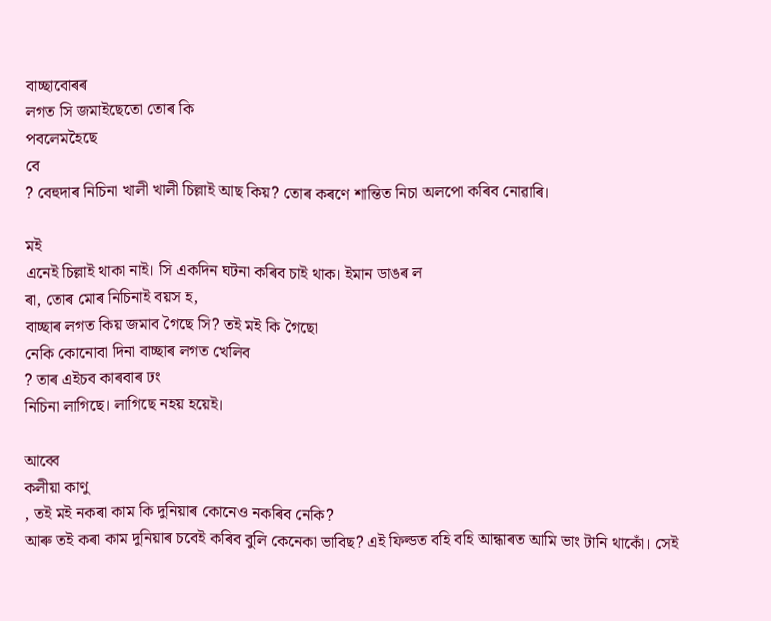বাচ্ছাবোৰৰ
লগত সি জমাইছেতো তোৰ কি
পবলেমহৈছে
বে
? বেহুদাৰ নিচিনা খালী খালী চিল্লাই আছ কিয়? তোৰ কৰণে শান্তিত নিচা অলপো কৰিব নোৱাৰি।

মই
এনেই চিল্লাই থাকা নাই। সি একদিন ঘটনা কৰিব চাই থাক। ইমান ডাঙৰ ল
ৰা, তোৰ মোৰ নিচিনাই বয়স হ,
বাচ্ছাৰ লগত কিয় জমাব গৈছে সি? তই মই কি গৈছো
নেকি কোনোবা দিনা বাচ্ছাৰ লগত খেলিব
? তাৰ এইচব কাৰবাৰ ঢং
নিচিনা লাগিছে। লাগিছে নহয় হয়েই।

আব্বে
কলীয়া কাণু
, তই মই নকৰা কাম কি দুনিয়াৰ কোনেও নকৰিব নেকি?
আৰু তই কৰা কাম দুনিয়াৰ চবেই কৰিব বুলি কেনেকা ভাবিছ? এই ফিল্ডত বহি বহি আন্ধাৰত আমি ভাং টানি থাকোঁ। সেই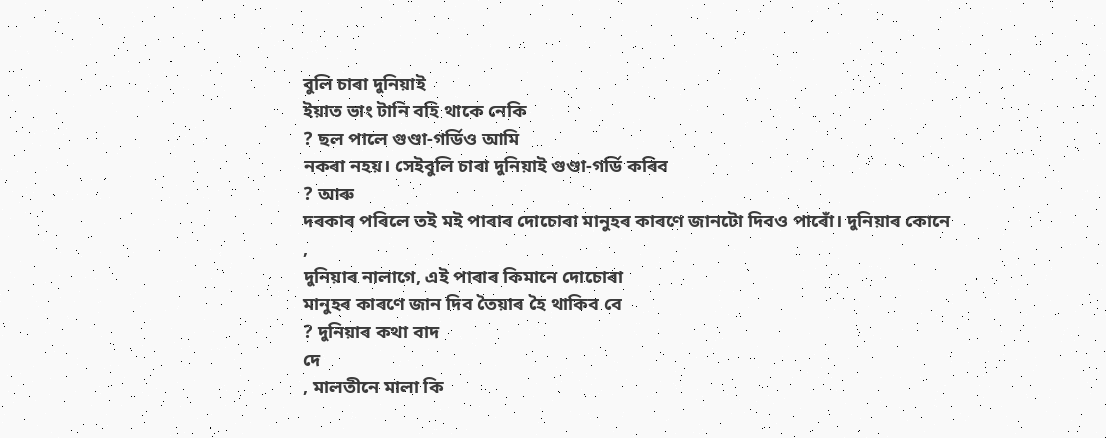বুলি চাৰা দুনিয়াই
ইয়াত ভাং টানি বহি থাকে নেকি
? ছল পালে গুণ্ডা-গৰ্ডিও আমি
নকৰা নহয়। সেইবুলি চাৰা দুনিয়াই গুণ্ডা-গৰ্ডি কৰিব
? আৰু
দৰকাৰ পৰিলে তই মই পাৰাৰ দোচোৰা মানুহৰ কাৰণে জানটো দিবও পাৰোঁ। দুনিয়াৰ কোনে
,
দুনিয়াৰ নালাগে, এই পাৰাৰ কিমানে দোচোৰা
মানুহৰ কাৰণে জান দিব তৈয়াৰ হৈ থাকিব বে
? দুনিয়াৰ কথা বাদ
দে
, মালতীনে মালা কি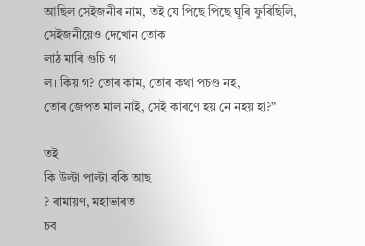আছিল সেইজনীৰ নাম, তই যে পিছে পিছে ঘূৰি ফুৰিছিলি, সেইজনীয়েও দেখোন তোক
লাঠ মাৰি গুচি গ
ল। কিয় গ? তোৰ কাম, তোৰ কথা পচণ্ড নহ,
তোৰ জেপত মাল নাই, সেই কাৰণে হয় নে নহয় হা?”

তই
কি উল্টা পাল্টা বকি আছ
? ৰামায়ণ, মহাভাৰত
চব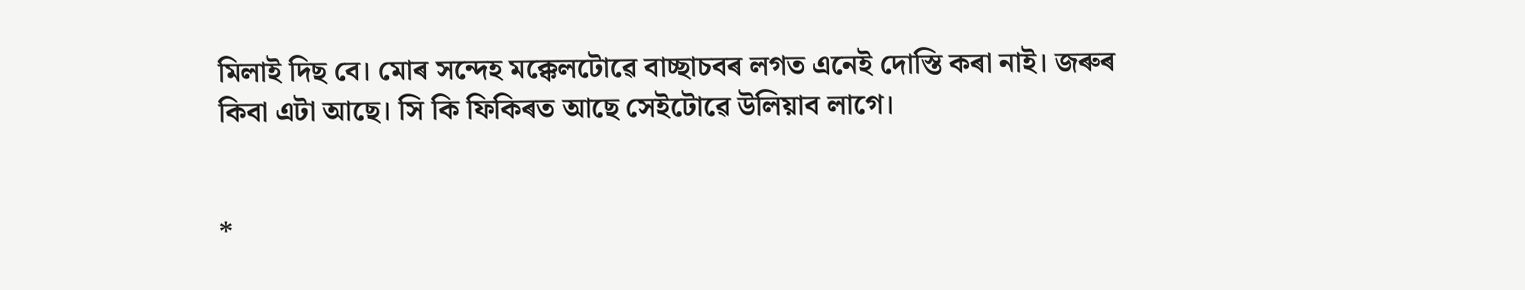মিলাই দিছ বে। মোৰ সন্দেহ মক্কেলটোৱে বাচ্ছাচবৰ লগত এনেই দোস্তি কৰা নাই। জৰুৰ
কিবা এটা আছে। সি কি ফিকিৰত আছে সেইটোৱে উলিয়াব লাগে।


*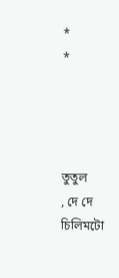*
*




তুতুল
, দে দে চিলিমটো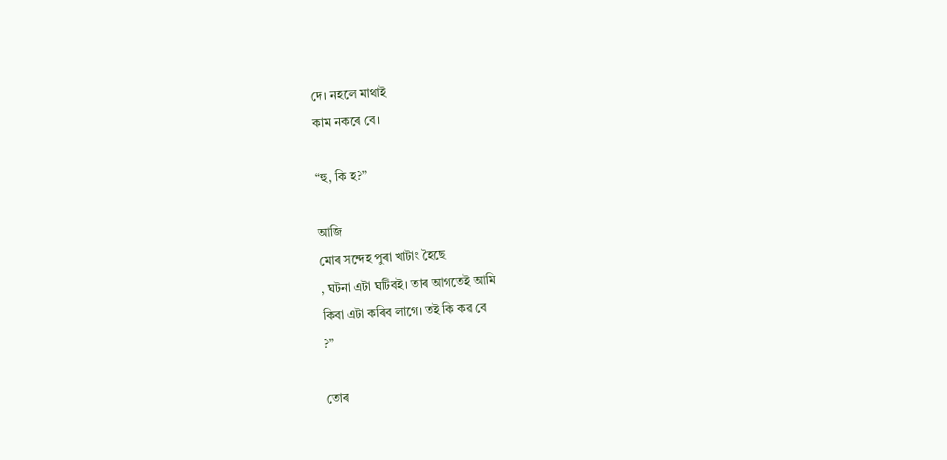দে। নহলে মাথাই
কাম নকৰে বে।

“হু, কি হ?”

আজি
মোৰ সন্দেহ পুৰা খাটাং হৈছে
, ঘটনা এটা ঘটিবই। তাৰ আগতেই আমি
কিবা এটা কৰিব লাগে। তই কি কৱ বে
?”

তোৰ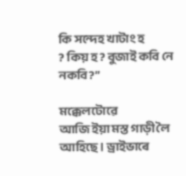কি সন্দেহ খাটাং হ
? কিয় হ? বুজাই কবি নে নকবি?”

মক্কেলটোৱে
আজি ইয়া মস্ত গাড়ী লৈ আহিছে। ড্ৰাইভাৰে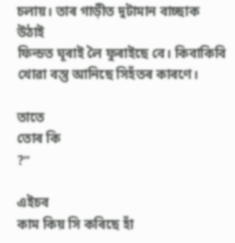চলায়। তাৰ গাড়ীত দুটামান বাচ্ছাক উঠাই
ফিল্ডত ঘূৰাই লৈ ফুৰাইছে বে। কিবাকিবি খোৱা বস্তু আনিছে সিহঁতৰ কাৰণে।

তাতে
তোৰ কি
?”

এইচব
কাম কিয় সি কৰিছে হাঁ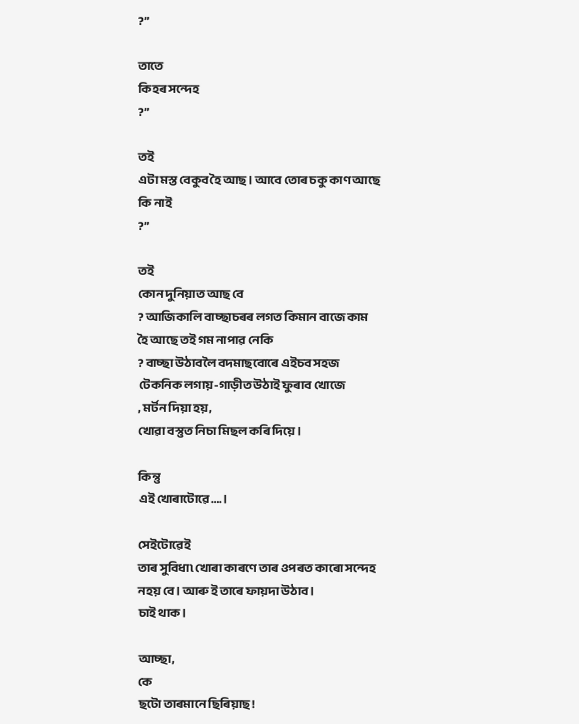?”

তাতে
কিহৰ সন্দেহ
?”

তই
এটা মস্ত বেকুব হৈ আছ। আবে তোৰ চকু কাণ আছে কি নাই
?”

তই
কোন দুনিয়াত আছ বে
? আজিকালি বাচ্ছাচৰৰ লগত কিমান বাজে কাম
হৈ আছে তই গম নাপাৱ নেকি
? বাচ্ছা উঠাবলৈ বদমাছবোৰে এইচব সহজ
টেকনিক লগায়-গাড়ীত উঠাই ফুৰাব খোজে
, মৰ্টন দিয়া হয়,
খোৱা বস্তুত নিচা মিছল কৰি দিয়ে।

কিন্তু
এই খোৰাটোৱে….।

সেইটোৱেই
তাৰ সুবিধা৷ খোৰা কাৰণে তাৰ ওপৰত কাৰো সন্দেহ নহয় বে। আৰু ই তাৰে ফায়দা উঠাব।
চাই থাক।

আচ্ছা,
কে
ছটো তাৰমানে ছিৰিয়াছ!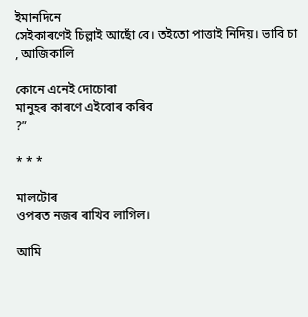ইমানদিনে
সেইকাৰণেই চিল্লাই আছোঁ বে। তইতো পাত্তাই নিদিয়। ভাবি চা
, আজিকালি

কোনে এনেই দোচোৰা
মানুহৰ কাৰণে এইবোৰ কৰিব
?”

* * *

মালটোৰ
ওপৰত নজৰ ৰাখিব লাগিল।

আমি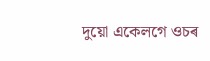দুয়ো একেলগে ওচৰ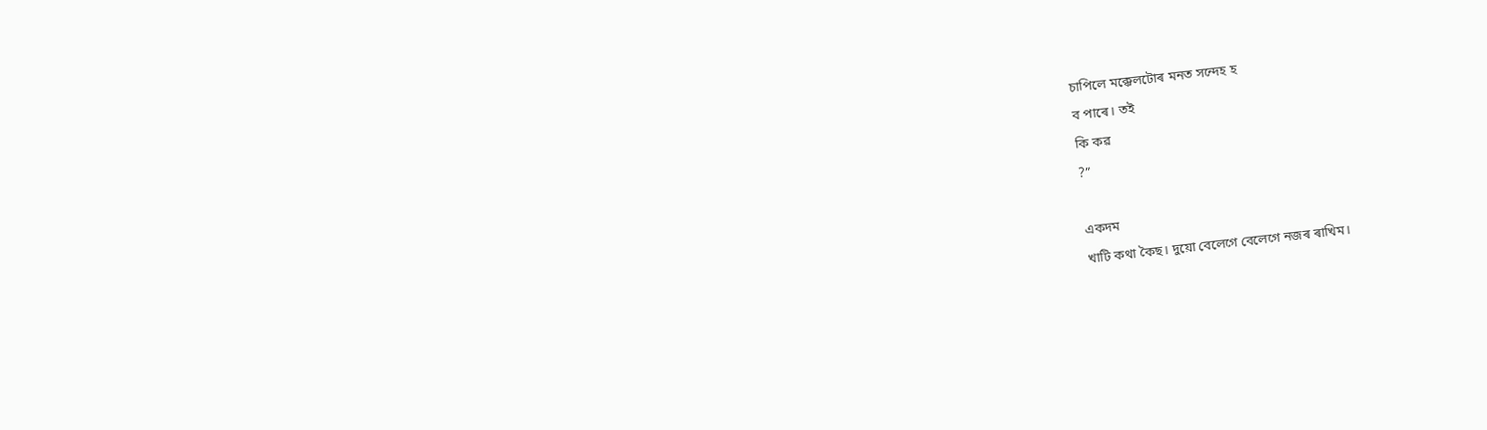চাপিলে মক্কেলটোৰ মনত সন্দেহ হ
ব পাৰে। তই
কি কৱ
?”

একদম
খাটি কথা কৈছ। দুয়ো বেলেগে বেলেগে নজৰ ৰাখিম।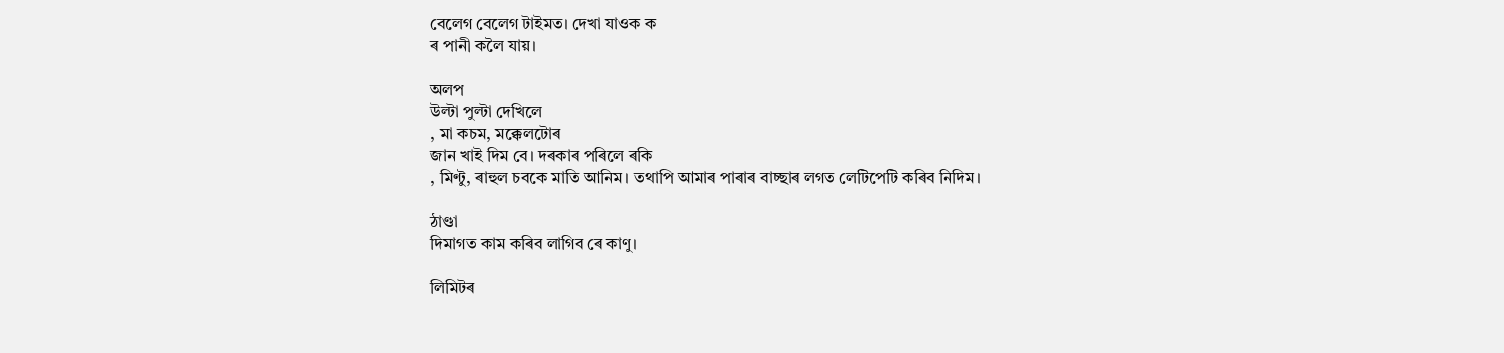বেলেগ বেলেগ টাইমত। দেখা যাওক ক
ৰ পানী কলৈ যায়।

অলপ
উল্টা পুল্টা দেখিলে
, মা কচম, মক্কেলটোৰ
জান খাই দিম বে। দৰকাৰ পৰিলে ৰকি
, মিণ্টু, ৰাহুল চবকে মাতি আনিম। তথাপি আমাৰ পাৰাৰ বাচ্ছাৰ লগত লেটিপেটি কৰিব নিদিম।

ঠাণ্ডা
দিমাগত কাম কৰিব লাগিব ৰে কাণু।

লিমিটৰ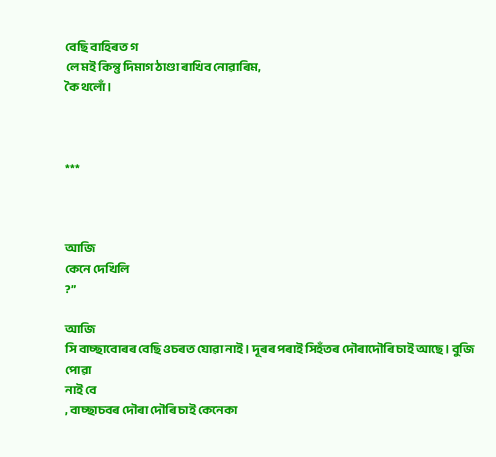বেছি বাহিৰত গ
লে মই কিন্তু দিমাগ ঠাণ্ডা ৰাখিব নোৱাৰিম,
কৈ থলোঁ।



***



আজি
কেনে দেখিলি
?”

আজি
সি বাচ্ছাবোৰৰ বেছি ওচৰত যোৱা নাই। দূৰৰ পৰাই সিহঁতৰ দৌৰাদৌৰি চাই আছে। বুজি পোৱা
নাই বে
, বাচ্ছাচবৰ দৌৰা দৌৰি চাই কেনেকা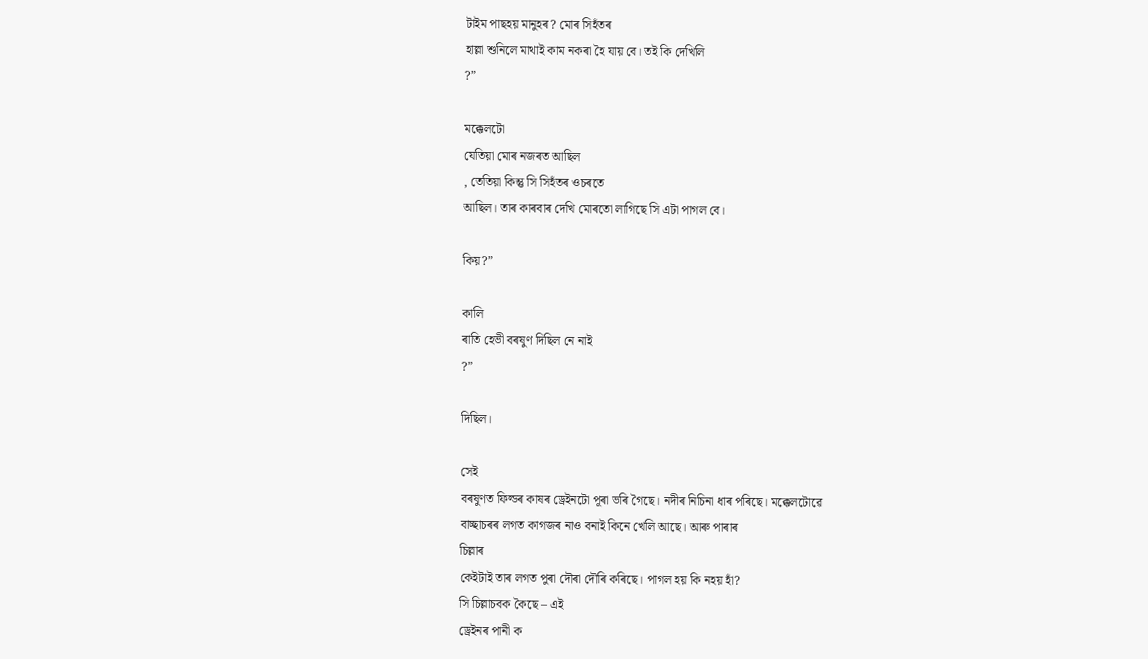টাইম পাছহয় মানুহৰ? মোৰ সিহঁতৰ
হাল্লা শুনিলে মাথাই কাম নকৰা হৈ যায় বে। তই কি দেখিলি
?”

মক্কেলটো
যেতিয়া মোৰ নজৰত আছিল
, তেতিয়া কিন্তু সি সিহঁতৰ ওচৰতে
আছিল। তাৰ কাৰবাৰ দেখি মোৰতো লাগিছে সি এটা পাগল বে।

কিয়?”

কালি
ৰাতি হেভী বৰষুণ দিছিল নে নাই
?”

দিছিল।

সেই
বৰষুণত ফিল্ডৰ কাষৰ ড্ৰেইনটো পূৰা ভৰি গৈছে। নদীৰ নিচিনা ধাৰ পৰিছে। মক্কেলটোৱে
বাচ্ছাচৰৰ লগত কাগজৰ নাও বনাই কিনে খেলি আছে। আৰু পাৰাৰ
চিল্লাৰ
কেইটাই তাৰ লগত পুৰা দৌৰা দৌৰি কৰিছে। পাগল হয় কি নহয় হাঁ?
সি চিল্লাচবক কৈছে – এই
ড্ৰেইনৰ পানী ক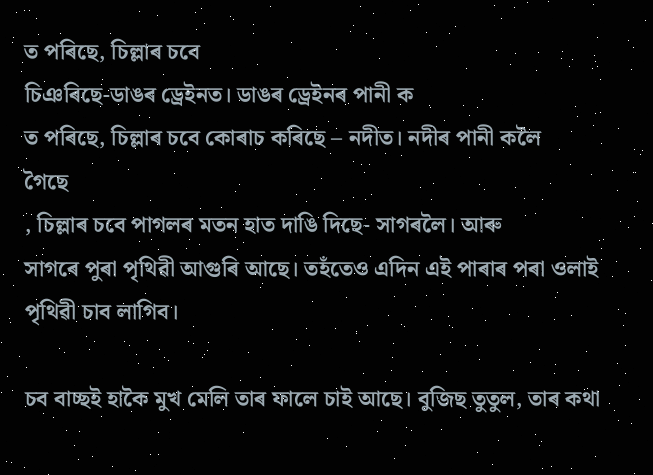ত পৰিছে, চিল্লাৰ চবে
চিঞৰিছে-ডাঙৰ ড্ৰেইনত। ডাঙৰ ড্ৰেইনৰ পানী ক
ত পৰিছে, চিল্লাৰ চবে কোৰাচ কৰিছে – নদীত। নদীৰ পানী কলৈ
গৈছে
, চিল্লাৰ চবে পাগলৰ মতন হাত দাঙি দিছে- সাগৰলৈ। আৰু
সাগৰে পুৰা পৃথিৱী আগুৰি আছে। তহঁতেও এদিন এই পাৰাৰ পৰা ওলাই পৃথিৱী চাব লাগিব।

চব বাচ্ছই হাকৈ মুখ মেলি তাৰ ফালে চাই আছে। বুজিছ তুতুল, তাৰ কথা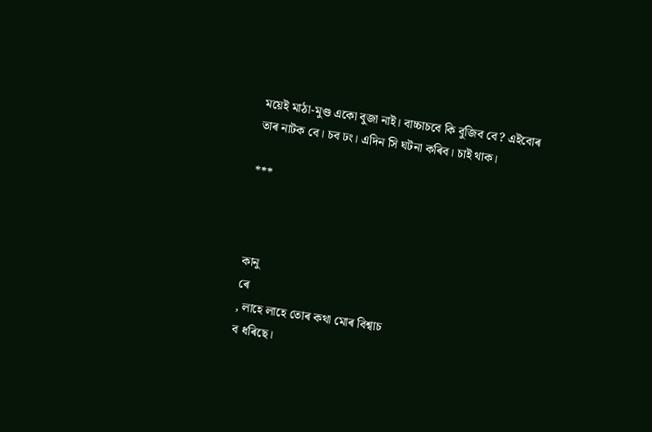ময়েই মাঠা-মুণ্ড একো বুজা নাই। বাচ্চাচবে কি বুজিব বে? এইবোৰ তাৰ নাটক বে। চব ঢং। এদিন সি ঘটনা কৰিব। চাই থাক।

***



কানু
ৰে
, লাহে লাহে তোৰ কথা মোৰ বিশ্বাচ
ব ধৰিছে।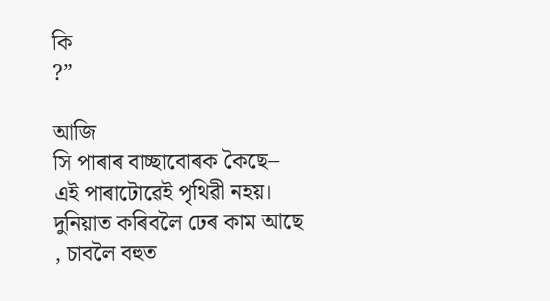কি
?”

আজি
সি পাৰাৰ বাচ্ছাবোৰক কৈছে–
এই পাৰাটোৱেই পৃথিৱী নহয়।
দুনিয়াত কৰিবলৈ ঢেৰ কাম আছে
, চাবলৈ বহুত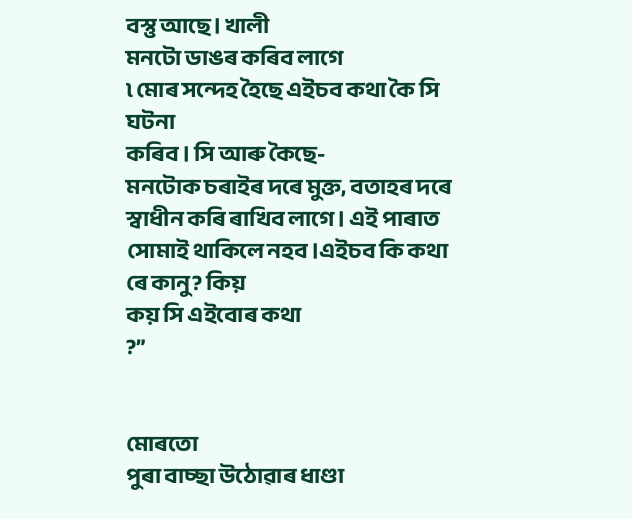বস্তু আছে। খালী
মনটো ডাঙৰ কৰিব লাগে
৷ মোৰ সন্দেহ হৈছে এইচব কথা কৈ সি ঘটনা
কৰিব। সি আৰু কৈছে-
মনটোক চৰাইৰ দৰে মুক্ত, বতাহৰ দৰে স্বাধীন কৰি ৰাখিব লাগে। এই পাৰাত সোমাই থাকিলে নহব।এইচব কি কথা ৰে কানু? কিয়
কয় সি এইবোৰ কথা
?”


মোৰতো
পুৰা বাচ্ছা উঠোৱাৰ ধাণ্ডা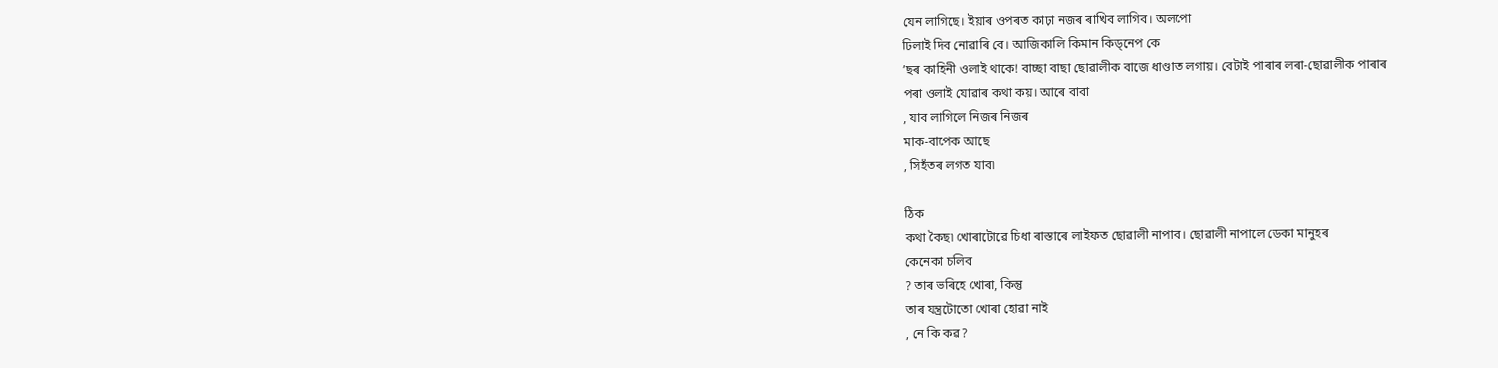যেন লাগিছে। ইয়াৰ ওপৰত কাঢ়া নজৰ ৰাখিব লাগিব। অলপো
ঢিলাই দিব নোৱাৰি বে। আজিকালি কিমান কিড্নেপ কে
’ছৰ কাহিনী ওলাই থাকে! বাচ্ছা বাছা ছোৱালীক বাজে ধাণ্ডাত লগায়। বেটাই পাৰাৰ লৰা-ছোৱালীক পাৰাৰ
পৰা ওলাই যোৱাৰ কথা কয়। আৰে বাবা
, যাব লাগিলে নিজৰ নিজৰ
মাক-বাপেক আছে
, সিহঁতৰ লগত যাব৷

ঠিক
কথা কৈছ৷ খোৰাটোৱে চিধা ৰাস্তাৰে লাইফত ছোৱালী নাপাব। ছোৱালী নাপালে ডেকা মানুহৰ
কেনেকা চলিব
? তাৰ ভৰিহে খোৰা, কিন্তু
তাৰ যন্ত্ৰটোতো খোৰা হোৱা নাই
, নে কি কৱ?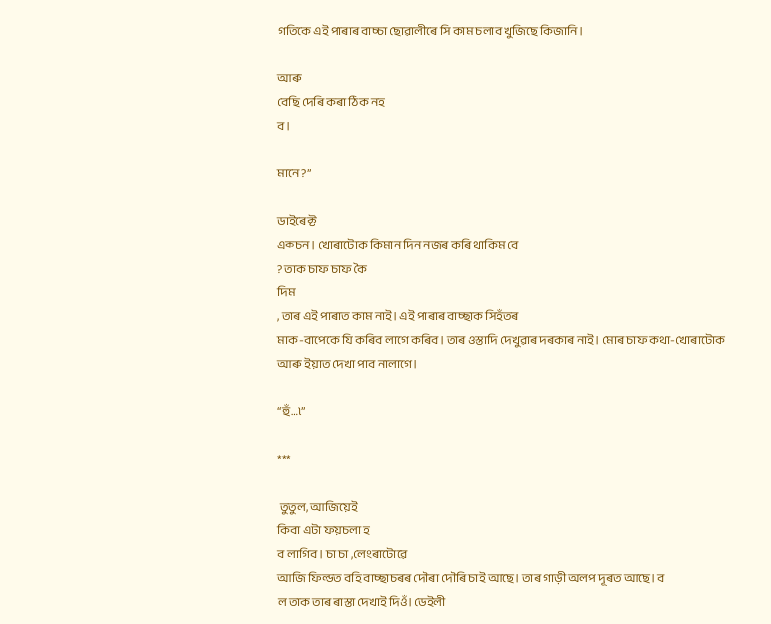গতিকে এই পাৰাৰ বাচ্চা ছোৱালীৰে সি কাম চলাব খুজিছে কিজানি।

আৰু
বেছি দেৰি কৰা ঠিক নহ
ব।

মানে?”

ডাইৰেক্ট
এক্চন। খোৰাটোক কিমান দিন নজৰ কৰি থাকিম বে
? তাক চাফ চাফ কৈ
দিম
, তাৰ এই পাৰাত কাম নাই। এই পাৰাৰ বাচ্ছাক সিহঁতৰ
মাক-বাপেকে যি কৰিব লাগে কৰিব। তাৰ ওস্তাদি দেখুৱাৰ দৰকাৰ নাই। মোৰ চাফ কথা-খোৰাটোক
আৰু ইয়াত দেখা পাব নালাগে।

“হুঁ…৷”

***

 তুতুল, আজিয়েই
কিবা এটা ফয়চলা হ
ব লাগিব। চা চা ,লেংৰাটোৱে
আজি ফিল্ডত বহি বাচ্ছাচৰৰ দৌৰা দৌৰি চাই আছে। তাৰ গাড়ী অলপ দূৰত আছে। ব
ল তাক তাৰ ৰাস্তা দেখাই দিওঁ। ডেইলী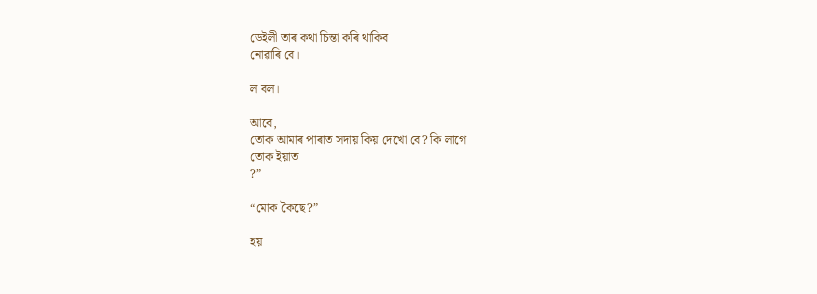ডেইলী তাৰ কথা চিন্তা কৰি থাকিব
নোৱাৰি বে।

ল বল।

আবে,
তোক আমাৰ পাৰাত সদায় কিয় দেখো বে? কি লাগে
তোক ইয়াত
?”

“মোক কৈছে?”

হয়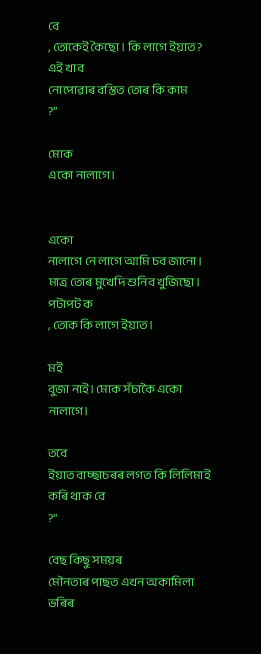বে
, তোকেই কৈছো। কি লাগে ইয়াত? এই খাব
নোপোৱাৰ বস্তিত তোৰ কি কাম
?”

মোক
একো নালাগে।


একো
নালাগে নে লাগে আমি চব জানো। মাত্ৰ তোৰ মুখেদি শুনিব খুজিছো। পটাপট ক
, তোক কি লাগে ইয়াত।

মই
বুজা নাই। মোক সঁচাকৈ একো নালাগে।

তবে
ইয়াত বাচ্ছাচৰৰ লগত কি লিলিমাই কৰি থাক বে
?”

বেছ কিছু সময়ৰ
মৌনতাৰ পাছত এখন অকামিলা ভৰিৰ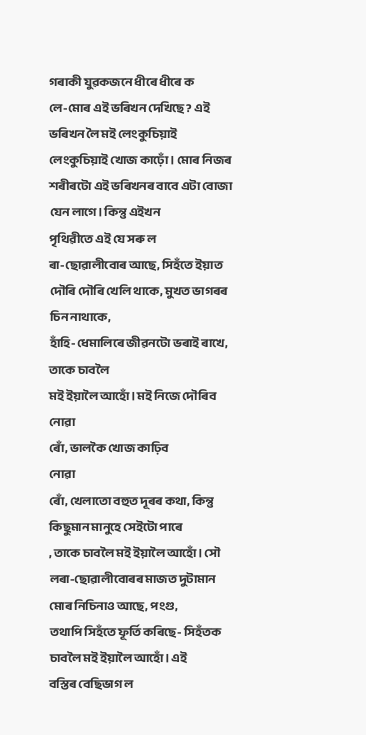গৰাকী যুৱকজনে ধীৰে ধীৰে ক
লে-মোৰ এই ভৰিখন দেখিছে? এই ভৰিখন লৈ মই লেংকুচিয়াই লেংকুচিয়াই খোজ কাঢ়োঁ। মোৰ নিজৰ শৰীৰটো এই ভৰিখনৰ বাবে এটা বোজা যেন লাগে। কিন্তু এইখন
পৃথিৱীতে এই যে সৰু ল
ৰা-ছোৱালীবোৰ আছে, সিহঁতে ইয়াত দৌৰি দৌৰি খেলি থাকে, মুখত ভাগৰৰ চিন নাথাকে,
হাঁহি-ধেমালিৰে জীৱনটো ভৰাই ৰাখে, তাকে চাবলৈ
মই ইয়ালৈ আহোঁ। মই নিজে দৌৰিব নোৱা
ৰোঁ, ভালকৈ খোজ কাঢ়িব
নোৱা
ৰোঁ, খেলাতো বহুত দূৰৰ কথা, কিন্তু
কিছুমান মানুহে সেইটো পাৰে
, তাকে চাবলৈ মই ইয়ালৈ আহোঁ। সৌ লৰা-ছোৱালীবোৰৰ মাজত দুটামান মোৰ নিচিনাও আছে, পংগু,
তথাপি সিহঁতে ফূৰ্তি কৰিছে- সিহঁতক চাবলৈ মই ইয়ালৈ আহোঁ। এই
বস্তিৰ বেছিভাগ ল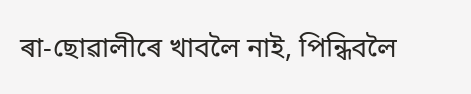ৰা-ছোৱালীৰে খাবলৈ নাই, পিন্ধিবলৈ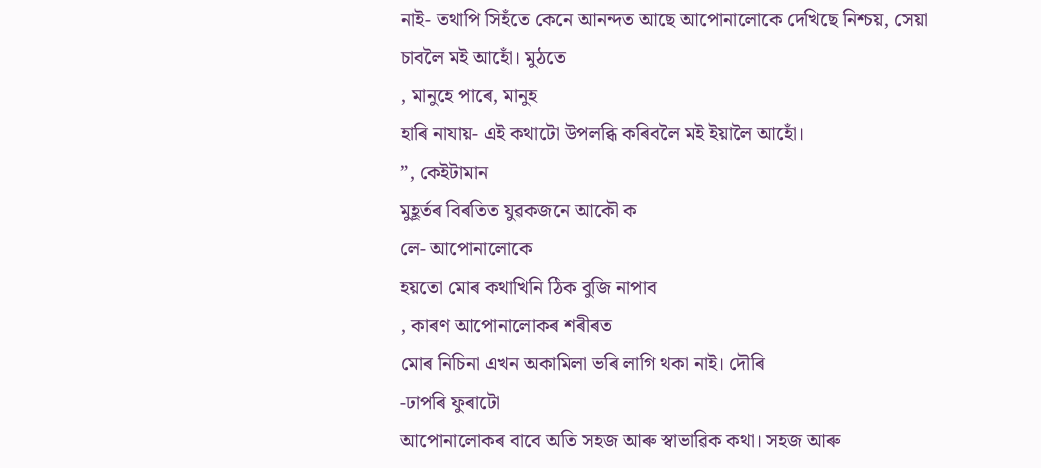নাই- তথাপি সিহঁতে কেনে আনন্দত আছে আপোনালোকে দেখিছে নিশ্চয়, সেয়া
চাবলৈ মই আহোঁ। মুঠতে
, মানুহে পাৰে, মানুহ
হাৰি নাযায়- এই কথাটো উপলব্ধি কৰিবলৈ মই ইয়ালৈ আহোঁ।
”, কেইটামান
মুহূৰ্তৰ বিৰতিত যুৱকজনে আকৌ ক
লে- আপোনালোকে
হয়তো মোৰ কথাখিনি ঠিক বুজি নাপাব
, কাৰণ আপোনালোকৰ শৰীৰত
মোৰ নিচিনা এখন অকামিলা ভৰি লাগি থকা নাই। দৌৰি
-ঢাপৰি ফুৰাটো
আপোনালোকৰ বাবে অতি সহজ আৰু স্বাভাৱিক কথা। সহজ আৰু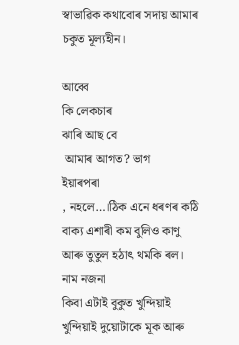স্বাভাৱিক কথাবোৰ সদায় আমাৰ
চকুত মূল্যহীন।

আব্বে
কি লেকচাৰ
ঝাৰি আছ বে
 আমাৰ আগত? ভাগ
ইয়াৰপৰা
, নহলে…।ঠিক এনে ধৰণৰ কঠি বাক্য এশাৰী কম বুলিও কাণু আৰু তুতুল হঠাৎ থমকি ৰল। নাম নজনা
কিবা এটাই বুকুত খুন্দিয়াই খুন্দিয়াই দুয়োটাকে মূক আৰু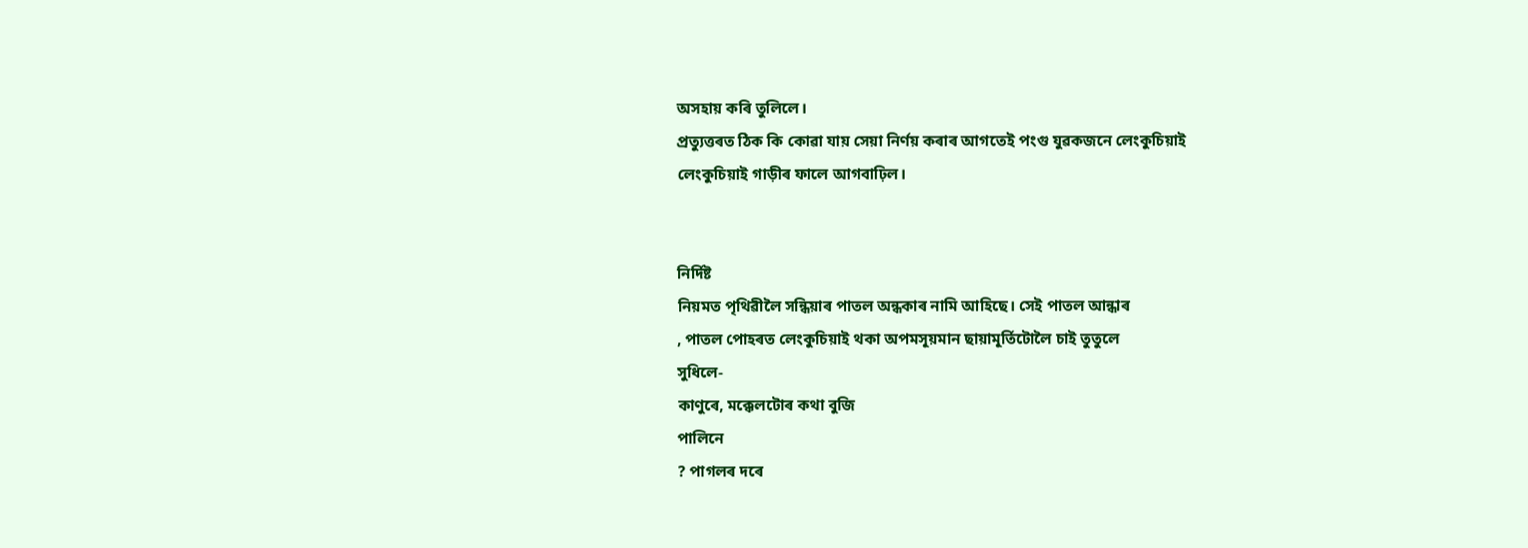অসহায় কৰি তুলিলে।
প্ৰত্যুত্তৰত ঠিক কি কোৱা যায় সেয়া নিৰ্ণয় কৰাৰ আগতেই পংগু যুৱকজনে লেংকুচিয়াই
লেংকুচিয়াই গাড়ীৰ ফালে আগবাঢ়িল।


নিৰ্দিষ্ট
নিয়মত পৃথিৱীলৈ সন্ধিয়াৰ পাতল অন্ধকাৰ নামি আহিছে। সেই পাতল আন্ধাৰ
, পাতল পোহৰত লেংকুচিয়াই থকা অপমসূয়মান ছায়ামূৰ্তিটোলৈ চাই তুতুলে
সুধিলে-
কাণুৰে, মক্কেলটোৰ কথা বুজি
পালিনে
? পাগলৰ দৰে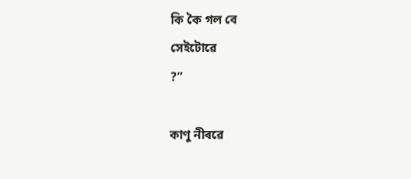কি কৈ গল বে
সেইটোৱে
?”

কাণু নীৰৱে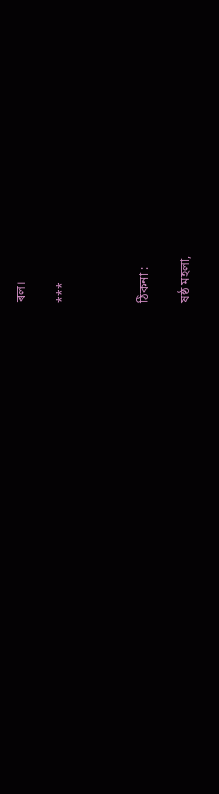ৰল।

***



ঠিকনা :

ষষ্ঠ মহলা,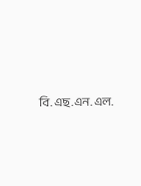বি.এছ.এন.এল.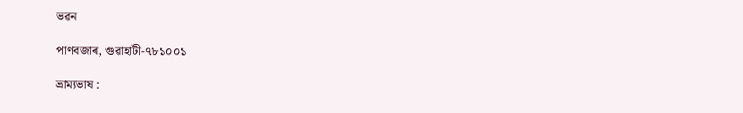ভৱন

পাণবজাৰ, গুৱাহাটী-৭৮১০০১

ভ্ৰাম্যভাষ :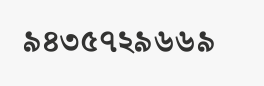৯৪৩৫৭২৯৬৬৯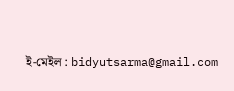ই-মেইল : bidyutsarma@gmail.com